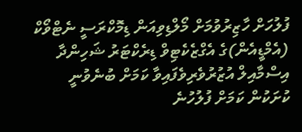ފުލުހަށް ހާޒިރުވުމަށް މޯލްޑިވިއަން ޑިމޮކްރަސީ ނެޓްވޯކް (އެމްޑީއެން)ގެ އެގްޒެކެޓިވް ޑިރެކްޓަރު ޝަހިންދާ އިސްމާއިލް އުޒުރުވެރިވެފައިވާ ކަމަށް ބުނެވުނީ ކުށަކުން ކަމަށް ފުލުހުނެ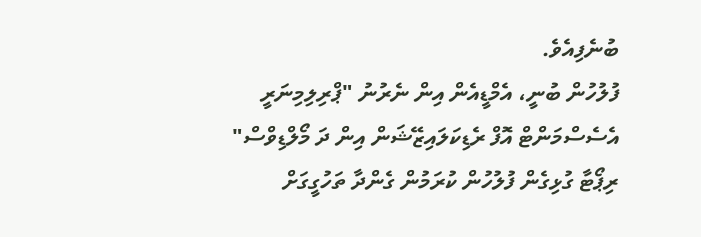ބުނެފިއެވެ.
ފުލުހުން ބުނީ، އެމްޑީއެން އިން ނެރުނު "ޕްރިލިމިނަރީ އެސެސްމަންޓް އޮފް ރެޑިކަލައިޒޭޝަން އިން ދަ މޯލްޑިވްސް" ރިޕޯޓާ ގުޅިގެން ފުލުހުން ކުރަމުން ގެންދާ ތަހުގީގަށް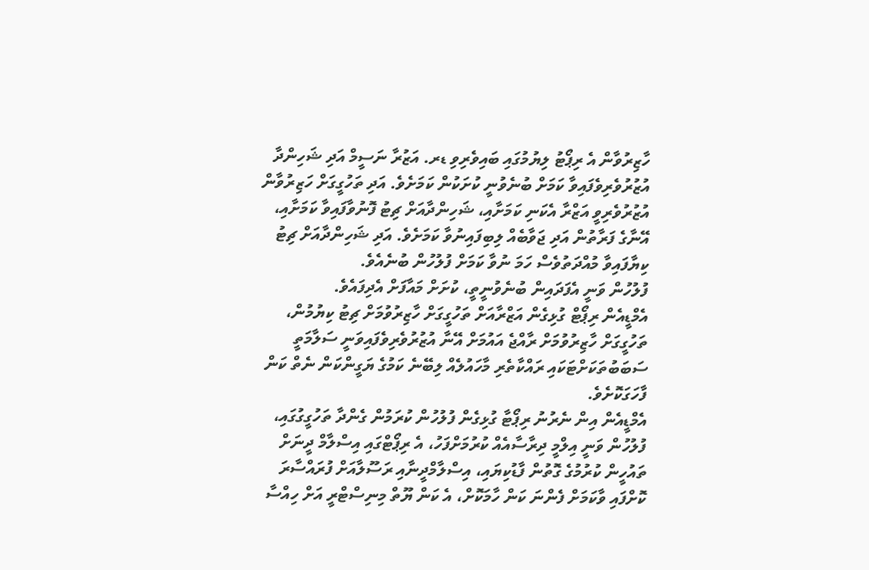ހާޒިރުވާން އެ ރިޕޯޓު ލިޔުމުގައި ބައިވެރިވި ޑރ. އަޒުރާ ނަސީމް އަދި ޝަހިންދާ އުޒުރުވެރިވެފައިވާ ކަމަށް ބުނެވުނީ ކުށަކުން ކަމަށެވެ. އަދި ތަހުގީގަށް ހަޒިރުވާން އުޒުރުވެރިވީ އަޒްރާ އެކަނި ކަމަށާއި، ޝަހިންދާއަށް ޗިޓު ފޮނުވާފައިވާ ކަމަށާއި، އޭނާގެ ފަރާތުން އަދި ޖަވާބެއް ލިބިފައިނުވާ ކަމަށެވެ. އަދި ޝަހިންދާއަށް ޗިޓު ކިޔާފައިވާ މުއްދަތުވެސް ހަމަ ނުވާ ކަމަށް ފުލުހުން ބުނެއެވެ.
ފުލުހުން ވަނީ އެފަދައިން ބުނެވުނީތީ، ކުށަށް މައާފަށް އެދިފައެވެ.
އެމްޑީއެން ރިޕޯޓް ގުޅިގެން އަޒްރާއަށް ތަހުގީގަށް ހާޒިރުވުމަށް ޗިޓު ކިޔުމުން، ތަހުގީގަށް ހާޒިރުވުމަށް ރާއްޖެ އައުމަށް އޭނާ އުޒުރުވެރިވެފައިވަނީ ސަލާމަތީ ސަބަބުތަކަށްޓަކައި ރައްކާތެރި މާހައުލެއް ލިބޭނެ ކަމުގެ ޔަގީންކަން ނެތް ކަން ފާހަގަކޮށެވެ.
އެމްޑީއެން އިން ނެރުނު ރިޕޯޓާ ގުޅިގެން ފުލުހުން ކުރަމުން ގެންދާ ތަހުގީގުގައި، ފުލުހުން ވަނީ އިލްމީ ދިރާސާއެއް ކުރުމަށްފަހު، އެ ރިޕޯޓްގައި އިސްލާމް ދީނަށް ތައުހީން ކުރުމުގެ ގޮތުން ފާޑުކިޔައި، އިސްލާމްދީނާއި ރަސޫލާއަށް ފުރައްސާރަ ކޮށްފައި ވާކަމަށް ފެންނަ ކަން ހާމަކޮށް، އެ ކަން ޔޫތް މިނިސްޓްރީ އަށް ހިއްސާ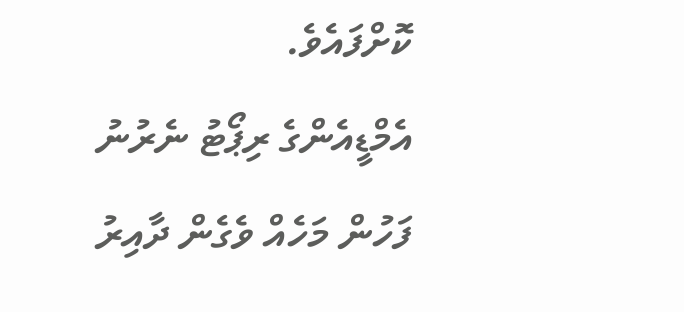ކޮށްފައެވެ.
އެމްޑީއެންގެ ރިޕޯޓު ނެރުނު ފަހުން މަހެއް ވެގެން ދާއިރު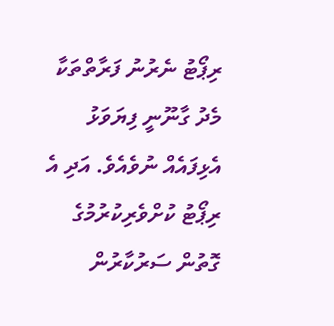ރިޕޯޓު ނެރުނު ފަރާތްތަކާ މެދު ގާނޫނީ ފިޔަވަޅު އެޅިފައެއް ނުވެއެވެ. އަދި އެ ރިޕޯޓު ކުށްވެރިކުރުމުގެ ގޮތުން ސަރުކާރުން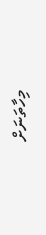މިހާތަނަށް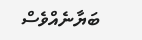ބަޔާނެއްވެސް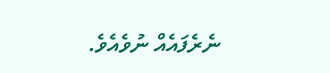ނެރެފައެއް ނުވެއެވެ.